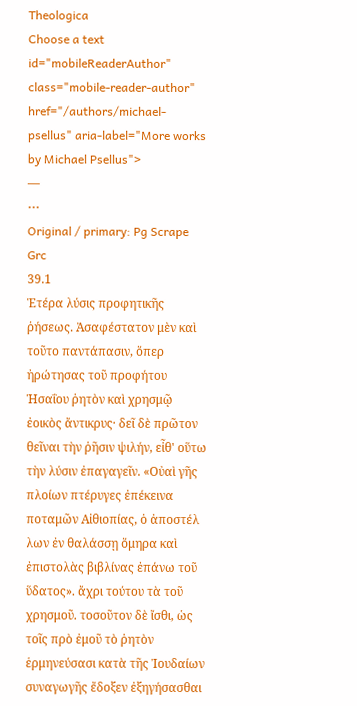Theologica
Choose a text
id="mobileReaderAuthor" class="mobile-reader-author" href="/authors/michael-psellus" aria-label="More works by Michael Psellus">
—
⋯
Original / primary: Pg Scrape Grc
39.1
Ἑτέρα λύσις προφητικῆς ῥήσεως. Ἀσαφέστατον μὲν καὶ τοῦτο παντάπασιν, ὅπερ ἠρώτησας τοῦ προφήτου Ἡσαΐου ῥητὸν καὶ χρησμῷ ἐοικὸς ἄντικρυς· δεῖ δὲ πρῶτον θεῖναι τὴν ῥῆσιν ψιλήν, εἶθ' οὕτω τὴν λύσιν ἐπαγαγεῖν. «Οὐαὶ γῆς πλοίων πτέρυγες ἐπέκεινα ποταμῶν Αἰθιοπίας, ὁ ἀποστέλ λων ἐν θαλάσσῃ ὅμηρα καὶ ἐπιστολὰς βιβλίνας ἐπάνω τοῦ ὕδατος». ἄχρι τούτου τὰ τοῦ χρησμοῦ. τοσοῦτον δὲ ἴσθι, ὡς τοῖς πρὸ ἐμοῦ τὸ ῥητὸν ἑρμηνεύσασι κατὰ τῆς Ἰουδαίων συναγωγῆς ἔδοξεν ἐξηγήσασθαι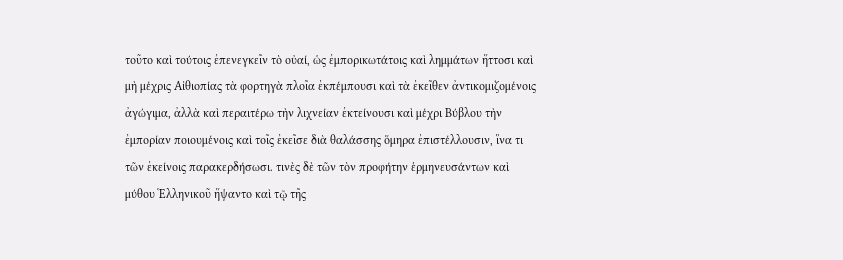τοῦτο καὶ τούτοις ἐπενεγκεῖν τὸ οὐαί, ὡς ἐμπορικωτάτοις καὶ λημμάτων ἥττοσι καὶ μὴ μέχρις Αἰθιοπίας τὰ φορτηγὰ πλοῖα ἐκπέμπουσι καὶ τὰ ἐκεῖθεν ἀντικομιζομένοις ἀγώγιμα, ἀλλὰ καὶ περαιτέρω τὴν λιχνείαν ἐκτείνουσι καὶ μέχρι Βύβλου τὴν ἐμπορίαν ποιουμένοις καὶ τοῖς ἐκεῖσε διὰ θαλάσσης ὅμηρα ἐπιστέλλουσιν, ἵνα τι τῶν ἐκείνοις παρακερδήσωσι. τινὲς δὲ τῶν τὸν προφήτην ἑρμηνευσάντων καὶ μύθου Ἑλληνικοῦ ἥψαντο καὶ τῷ τῆς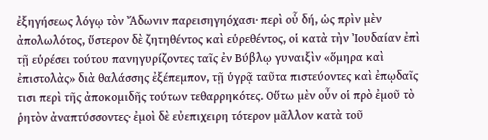ἐξηγήσεως λόγῳ τὸν Ἄδωνιν παρεισηγηόχασι· περὶ οὗ δή, ὡς πρὶν μὲν ἀπολωλότος, ὕστερον δὲ ζητηθέντος καὶ εὑρεθέντος, οἱ κατὰ τὴν Ἰουδαίαν ἐπὶ τῇ εὑρέσει τούτου πανηγυρίζοντες ταῖς ἐν Βύβλῳ γυναιξὶν «ὅμηρα καὶ ἐπιστολὰς» διὰ θαλάσσης ἐξέπεμπον, τῇ ὑγρᾷ ταῦτα πιστεύοντες καὶ ἐπῳδαῖς τισι περὶ τῆς ἀποκομιδῆς τούτων τεθαρρηκότες. Οὕτω μὲν οὖν οἱ πρὸ ἐμοῦ τὸ ῥητὸν ἀναπτύσσοντες· ἐμοὶ δὲ εὐεπιχειρη τότερον μᾶλλον κατὰ τοῦ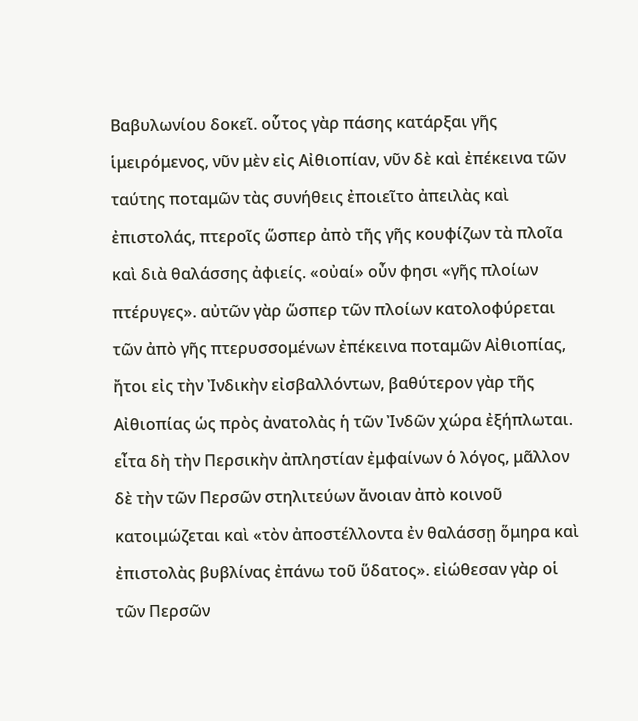Βαβυλωνίου δοκεῖ. οὗτος γὰρ πάσης κατάρξαι γῆς ἱμειρόμενος, νῦν μὲν εἰς Αἰθιοπίαν, νῦν δὲ καὶ ἐπέκεινα τῶν ταύτης ποταμῶν τὰς συνήθεις ἐποιεῖτο ἀπειλὰς καὶ ἐπιστολάς, πτεροῖς ὥσπερ ἀπὸ τῆς γῆς κουφίζων τὰ πλοῖα καὶ διὰ θαλάσσης ἀφιείς. «οὐαί» οὖν φησι «γῆς πλοίων πτέρυγες». αὐτῶν γὰρ ὥσπερ τῶν πλοίων κατολοφύρεται τῶν ἀπὸ γῆς πτερυσσομένων ἐπέκεινα ποταμῶν Αἰθιοπίας, ἤτοι εἰς τὴν Ἰνδικὴν εἰσβαλλόντων, βαθύτερον γὰρ τῆς Αἰθιοπίας ὡς πρὸς ἀνατολὰς ἡ τῶν Ἰνδῶν χώρα ἐξήπλωται. εἶτα δὴ τὴν Περσικὴν ἀπληστίαν ἐμφαίνων ὁ λόγος, μᾶλλον δὲ τὴν τῶν Περσῶν στηλιτεύων ἄνοιαν ἀπὸ κοινοῦ κατοιμώζεται καὶ «τὸν ἀποστέλλοντα ἐν θαλάσσῃ ὅμηρα καὶ ἐπιστολὰς βυβλίνας ἐπάνω τοῦ ὕδατος». εἰώθεσαν γὰρ οἱ τῶν Περσῶν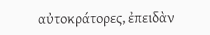αὐτοκράτορες, ἐπειδὰν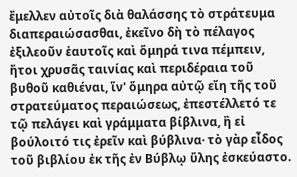ἔμελλεν αὐτοῖς διὰ θαλάσσης τὸ στράτευμα διαπεραιώσασθαι, ἐκεῖνο δὴ τὸ πέλαγος ἐξιλεοῦν ἑαυτοῖς καὶ ὅμηρά τινα πέμπειν, ἤτοι χρυσᾶς ταινίας καὶ περιδέραια τοῦ βυθοῦ καθιέναι, ἵν' ὅμηρα αὐτῷ εἴη τῆς τοῦ στρατεύματος περαιώσεως, ἐπεστέλλετό τε τῷ πελάγει καὶ γράμματα βίβλινα, ἢ εἰ βούλοιτό τις ἐρεῖν καὶ βύβλινα· τὸ γὰρ εἶδος τοῦ βιβλίου ἐκ τῆς ἐν Βύβλῳ ὕλης ἐσκεύαστο.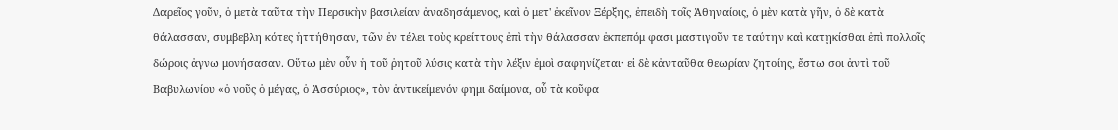Δαρεῖος γοῦν, ὁ μετὰ ταῦτα τὴν Περσικὴν βασιλείαν ἀναδησάμενος, καὶ ὁ μετ' ἐκεῖνον Ξέρξης, ἐπειδὴ τοῖς Ἀθηναίοις, ὁ μὲν κατὰ γῆν, ὁ δὲ κατὰ θάλασσαν, συμβεβλη κότες ἡττήθησαν, τῶν ἐν τέλει τοὺς κρείττους ἐπὶ τὴν θάλασσαν ἐκπεπόμ φασι μαστιγοῦν τε ταύτην καὶ κατῃκίσθαι ἐπὶ πολλοῖς δώροις ἀγνω μονήσασαν. Οὕτω μὲν οὖν ἡ τοῦ ῥητοῦ λύσις κατὰ τὴν λέξιν ἐμοὶ σαφηνίζεται· εἰ δὲ κἀνταῦθα θεωρίαν ζητοίης, ἔστω σοι ἀντὶ τοῦ Βαβυλωνίου «ὁ νοῦς ὁ μέγας, ὁ Ἀσσύριος», τὸν ἀντικείμενόν φημι δαίμονα, οὗ τὰ κοῦφα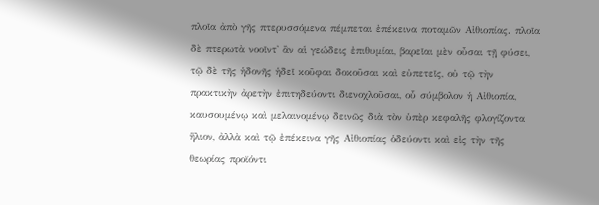πλοῖα ἀπὸ γῆς πτερυσσόμενα πέμπεται ἐπέκεινα ποταμῶν Αἰθιοπίας. πλοῖα δὲ πτερωτὰ νοοῖντ' ἂν αἱ γεώδεις ἐπιθυμίαι, βαρεῖαι μὲν οὖσαι τῇ φύσει, τῷ δὲ τῆς ἡδονῆς ἡδεῖ κοῦφαι δοκοῦσαι καὶ εὐπετεῖς, οὐ τῷ τὴν πρακτικὴν ἀρετὴν ἐπιτηδεύοντι διενοχλοῦσαι, οὗ σύμβολον ἡ Αἰθιοπία, καυσουμένῳ καὶ μελαινομένῳ δεινῶς διὰ τὸν ὑπὲρ κεφαλῆς φλογίζοντα ἥλιον, ἀλλὰ καὶ τῷ ἐπέκεινα γῆς Αἰθιοπίας ὁδεύοντι καὶ εἰς τὴν τῆς θεωρίας προϊόντι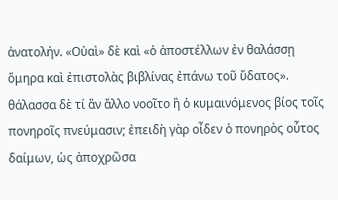ἀνατολήν. «Οὐαὶ» δὲ καὶ «ὁ ἀποστέλλων ἐν θαλάσσῃ ὅμηρα καὶ ἐπιστολὰς βιβλίνας ἐπάνω τοῦ ὕδατος». θάλασσα δὲ τί ἂν ἄλλο νοοῖτο ἢ ὁ κυμαινόμενος βίος τοῖς πονηροῖς πνεύμασιν; ἐπειδὴ γὰρ οἶδεν ὁ πονηρὸς οὗτος δαίμων, ὡς ἀποχρῶσα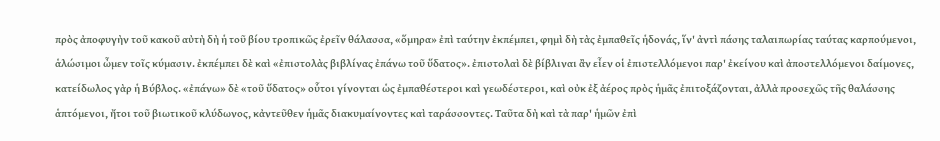πρὸς ἀποφυγὴν τοῦ κακοῦ αὐτὴ δὴ ἡ τοῦ βίου τροπικῶς ἐρεῖν θάλασσα, «ὅμηρα» ἐπὶ ταύτην ἐκπέμπει, φημὶ δὴ τὰς ἐμπαθεῖς ἡδονάς, ἵν' ἀντὶ πάσης ταλαιπωρίας ταύτας καρπούμενοι, ἁλώσιμοι ὦμεν τοῖς κύμασιν. ἐκπέμπει δὲ καὶ «ἐπιστολὰς βιβλίνας ἐπάνω τοῦ ὕδατος». ἐπιστολαὶ δὲ βίβλιναι ἂν εἶεν οἱ ἐπιστελλόμενοι παρ' ἐκείνου καὶ ἀποστελλόμενοι δαίμονες, κατείδωλος γὰρ ἡ Βύβλος. «ἐπάνω» δὲ «τοῦ ὕδατος» οὗτοι γίνονται ὡς ἐμπαθέστεροι καὶ γεωδέστεροι, καὶ οὐκ ἐξ ἀέρος πρὸς ἡμᾶς ἐπιτοξάζονται, ἀλλὰ προσεχῶς τῆς θαλάσσης ἁπτόμενοι, ἤτοι τοῦ βιωτικοῦ κλύδωνος, κἀντεῦθεν ἡμᾶς διακυμαίνοντες καὶ ταράσσοντες. Ταῦτα δὴ καὶ τὰ παρ' ἡμῶν ἐπὶ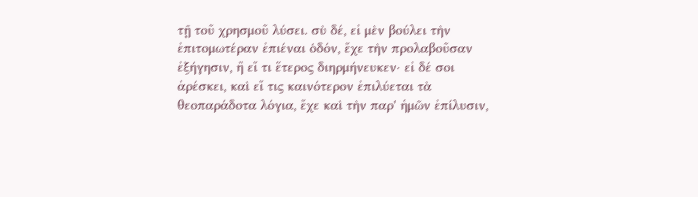τῇ τοῦ χρησμοῦ λύσει. σὺ δέ, εἰ μὲν βούλει τὴν ἐπιτομωτέραν ἐπιέναι ὁδόν, ἔχε τὴν προλαβοῦσαν ἐξήγησιν, ἢ εἴ τι ἕτερος διηρμήνευκεν· εἰ δέ σοι ἀρέσκει, καὶ εἴ τις καινότερον ἐπιλύεται τὰ θεοπαράδοτα λόγια, ἔχε καὶ τὴν παρ' ἡμῶν ἐπίλυσιν,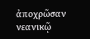ἀποχρῶσαν νεανικῷ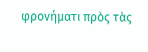φρονήματι πρὸς τὰς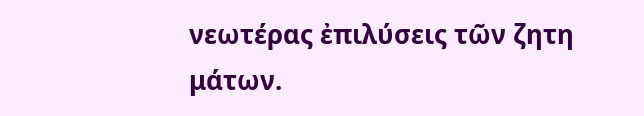νεωτέρας ἐπιλύσεις τῶν ζητη μάτων.